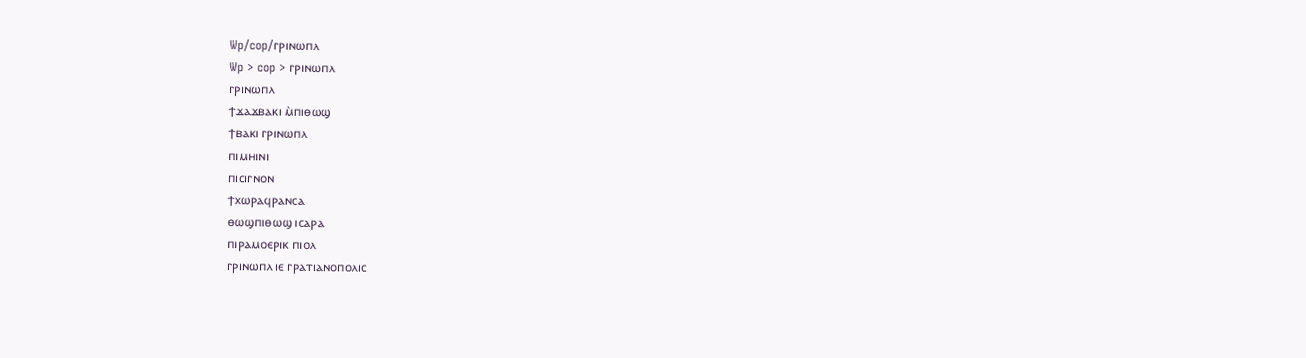Wp/cop/ⲅⲣⲓⲛⲱⲡⲗ
Wp > cop > ⲅⲣⲓⲛⲱⲡⲗ
ⲅⲣⲓⲛⲱⲡⲗ
ϯϫⲁϫⲃⲁⲕⲓ ⲙ̀ⲡⲓⲑⲱϣ
ϯⲃⲁⲕⲓ ⲅⲣⲓⲛⲱⲡⲗ
ⲡⲓⲙⲏⲓⲛⲓ
ⲡⲓⲥⲓⲅⲛⲟⲛ
ϯⲭⲱⲣⲁϥⲣⲁⲛⲥⲁ
ⲑⲱϣⲡⲓⲑⲱϣ ⲓⲥⲁⲣⲁ
ⲡⲓⲣⲁⲙⲟⲉⲣⲓⲕ ⲡⲓⲟⲗ
ⲅⲣⲓⲛⲱⲡⲗ ⲓⲉ ⲅⲣⲁⲧⲓⲁⲛⲟⲡⲟⲗⲓⲥ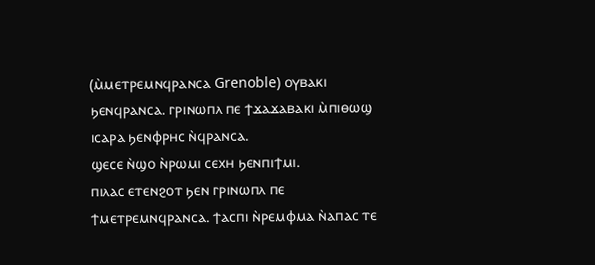(ⲙ̀ⲙⲉⲧⲣⲉⲙⲛϥⲣⲁⲛⲥⲁ Grenoble) ⲟⲩⲃⲁⲕⲓ ϧⲉⲛϥⲣⲁⲛⲥⲁ. ⲅⲣⲓⲛⲱⲡⲗ ⲡⲉ ϯϫⲁϫⲁⲃⲁⲕⲓ ⲙ̀ⲡⲓⲑⲱϣ ⲓⲥⲁⲣⲁ ϧⲉⲛⲫⲣⲏⲥ ⲛ̀ϥⲣⲁⲛⲥⲁ.
ϣⲉⲥⲉ ⲛ̀ϣⲟ ⲛ̀ⲣⲱⲙⲓ ⲥⲉⲭⲏ ϧⲉⲛⲡⲓϯⲙⲓ.
ⲡⲓⲗⲁⲥ ⲉⲧⲉⲛϩⲟⲧ ϧⲉⲛ ⲅⲣⲓⲛⲱⲡⲗ ⲡⲉ ϯⲙⲉⲧⲣⲉⲙⲛϥⲣⲁⲛⲥⲁ. ϯⲁⲥⲡⲓ ⲛ̀ⲣⲉⲙⲫⲙⲁ ⲛ̀ⲁⲡⲁⲥ ⲧⲉ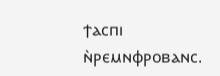ϯⲁⲥⲡⲓ ⲛ̀ⲣⲉⲙⲛⲫⲣⲟⲃⲁⲛⲥ.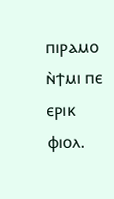ⲡⲓⲣⲁⲙⲟ ⲛ̀ϯⲙⲓ ⲡⲉ ⲉⲣⲓⲕ ⲫⲓⲟⲗ.